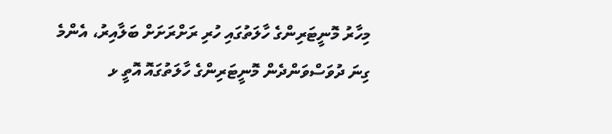މިހާރު މޮނީޓަރިންގެ ހާލަތުގައި ހުރި ރަށްރަށަށް ބަލާއިރު، އެންމެ ގިނަ ދުވަސްވަންދެން މޮނީޓަރިންގެ ހާލަތުގައޮ އޮތީ ޅ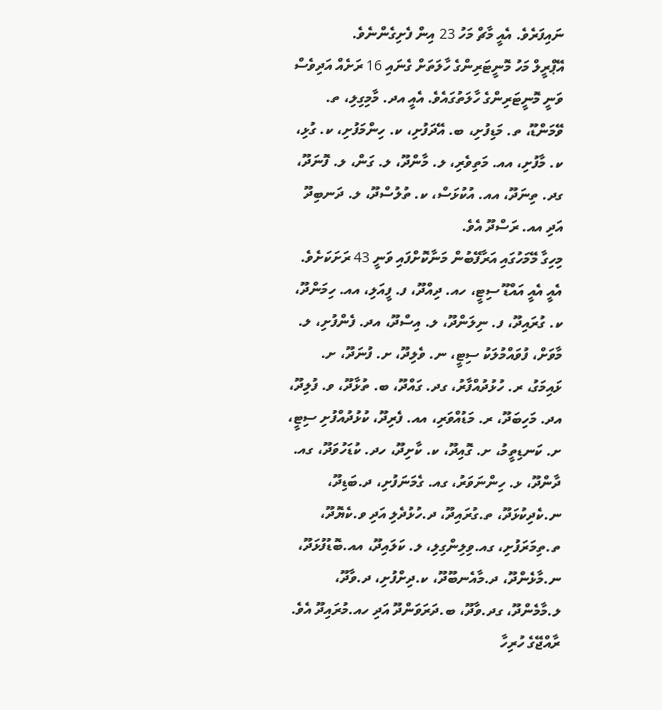ނައިފަރެވެ. އެއީ މާޗް މަހު 23 އިން ފެށިގެންނެވެ.
އޭޕްރީލް މަހު މޮނީޓަރިންގެ ހާލަތަށް ގެނައި 16 ރަށެއް އަދިވެސް ވަނީ މޮނީޓަރިންގެ ހާލަތުގައެވެ. އެއީ އދ. މާމިގިލި، ތ. ވޭމަންޑޫ، ތ. މަޑިފުށި، ބ. އޭދަފުށި، ކ. ހިންމަފުށި، ކ. ގުޅި، ކ. މާފުށި، އއ. މަތިވެރި، ލ. މާންދޫ، ލ. ގަން، ލ. ފޮނަދޫ، ގދ. ތިނަދޫ، އއ. އުކުޅަސް، ކ. ތުލުސްދޫ، ލ. ދަނބިދޫ އަދި އއ. ރަސްދޫ އެވެ.
މިހިގާ މޭމަހުގައި އަރާފޭބުން މަނާކޮށްފައި ވަނީ 43 ރަށަކަށެވެ. އެއީ އެއީ އައްޑޫ ސިޓީ، ހއ. ދިއްދޫ، ފ. ފީއަލި، އއ. ހިމަންދޫ، ކ. ގުރައިދޫ، ފ. ނިލަންދޫ، ލ. އިސްދޫ، އދ. ފެންފުށި، ލ. މާވަށް، ފުވައްމުލަކު ސިޓީ، ނ. ވެލިދޫ، ށ. ފުނަދޫ، ށ. ޅައިމަގު، ރ. ހުޅުދުއްފާރު، ގދ. ގައްދޫ، ބ. ތުޅާދޫ، ވ. ފުލިދޫ، އދ. މަހިބަދޫ، ރ. މަޑުއްވަރި، އއ. ފެރިދޫ، ކުޅުދުއްފުށި ސިޓީ، ށ. ކަނޑިތީމު، ށ. ގޮއިދޫ، ކ. ކާށިދޫ، ހދ. ކުޑަހުވަދޫ، ގއ. ދާންދޫ، ޅ. ހިންނަވަރު، ގއ. ގެމަނަފުށި، ދ.ބަޑިދޫ، ނ.ކެދިކުޅަދޫ، ތ.ގުރައިދޫ، ދ.ހުޅުދެލި އަދި ވ.ކެޔޮދޫ، ތ.ތިމަރަފުށި، ގއ.ވިލިންގިލި، ލ. ކަލައިދޫ، އއ.ބޮޑުފުޅަދޫ، ނ.މާޅެންދޫ، ދ.މާއެނބޫދޫ، ކ.ދިށްފުށި، ދ.ވާދޫ، ލ.މާމެންދޫ، ގދ.ވާދޫ، ބ.ދަރަވަންދޫ އަދި ހއ.މުރައިދޫ އެވެ.
ރާއްޖޭގެ ހުރިހާ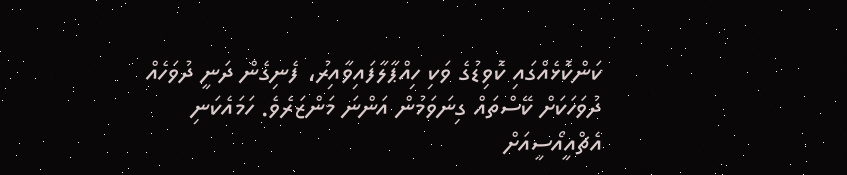ކަންކޮޅެއްގައި ކޮވިޑުގެ ވަކި ހިއްޕާލާފައިވާއިރު، ފެނިގެން ދަނީ ދުވަހެއް ދުވަހަކަށް ކޭސްތައް ގިނަވަމުން އަންނަ މަންޒަރެވެ. ހަމައެކަނި އެޗްއީއޯސީއަށް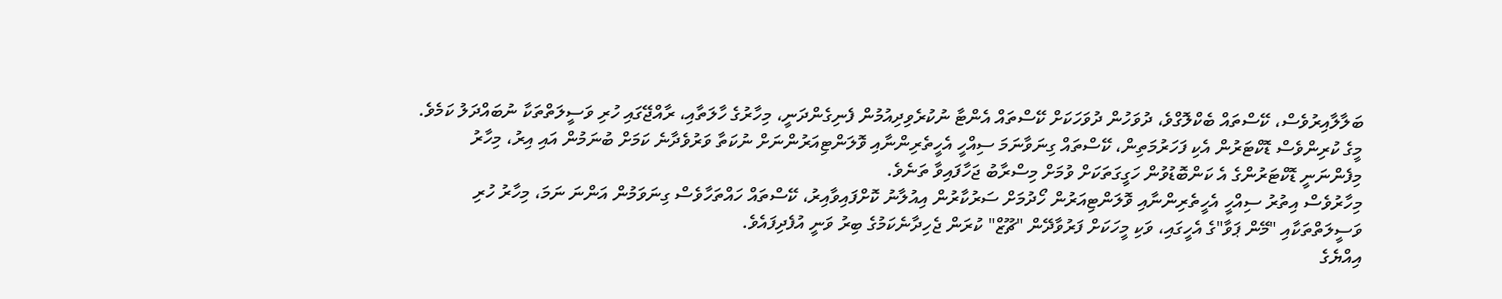ބަލާލާއިރުވެސް، ކޭސްތައް ބެކްލޮގްވެ، ދުވަހުން ދުވަހަކަށް ކޭސްތައް އެންޓާ ނުކުރެވިދިއުމުން ފެނިގެންދަނީ، މިހާރުގެ ހާލަތާއި، ރާއްޖޭގައި ހުރި ވަސީލަތްތަކާ ނުބައްދަލު ކަމެވެ.
މީގެ ކުރިންވެސް ޑޮކްޓަރުން އެކި ފަހަރުމަތިން، ކޭސްތައް ގިނަވާނަމަ ސިއްހީ އެހީތެރިންނާއި ވޮލަންޓިއަރުންނަށް ނުކަތާ ވަރުވެދާނެ ކަމަށް ބުނަމުން އައި އިރު، މިހާރު މިފެންނަނީ ޑޮކްޓަރުންގެ އެ ކަންބޮޑުވުން ހަގީގަތަކަށް ވުމަށް މިސްރާބު ޖަހާފައިވާ ތަނެވެ.
މިހާރުވެސް އިތުރު ސިއްހީ އެހީތެރިންނާއި ވޮލަންޓިއަރުން ހޯދުމަށް ސަރުކާރުން އިއުލާނު ކޮށްފައިވާއިރު، ކޭސްތައް ހައްތަހާވެސް ގިނަވަމުން އަންނަ ނަމަ، މިހާރު ހުރި ވަސީލަތްތަކާއި "މޭން ޕަވާ"ގެ އެހީގައި، ވަކި މީހަކަށް ފަރުވާދޭން "ޗޫޒް" ކުރަން ޖެހިދާނެކަމުގެ ބިރު ވަނީ އުފެދިފައެވެ.
އިއްޔެގެ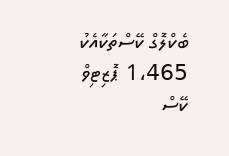ބެކްލޮގް ކޭސްތަކާއެކު 1،465 ޕޮޒިޓިވް ކޭސް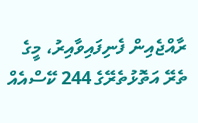ރާއްޖެއިން ފެނިފައިވާއިރު، މީގެ ތެރޭ އަތޮޅުތެރޭގެ 244 ކޭސްއެއް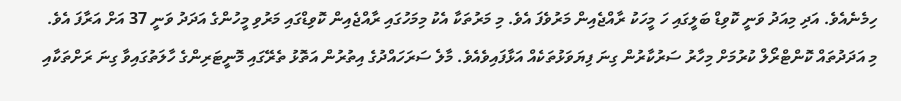ހިމެނެއެވެ. އަދި މިއަދު ވަނީ ކޮވިޑް ބަލީގައި ހަ މީހަކު ރާއްޖެއިން މަރުވެފަ އެވެ. މި މަރުތަކާ އެކު މިމަހުގައި ރާއްޖެއިން ކޮވިޑްގައި މަރުވި މީހުންގެ އަދަދު ވަނީ 37 އަށް އަރާފަ އެވެ.
މި އަދަދުތައް ކޮންޓްރޯލް ކުރުމަށް މިހާރު ސަރުކާރުން ގިނަ ފިޔަވަޅުތަކެއް އަޅާފައިވެއެވެ. މާލެ ސަރަހައްދުގެ އިތުރުން އަތޮޅު ތެރޭގައި މޮނީޓަރިންގެ ހާލަތުގައިވާ ގިނަ ރަށްތަކާއި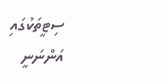ސިޓީތަކުގައި އަންނަނީ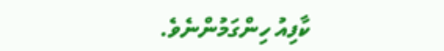ކާފިއު ހިންގަމުންނެވެ.